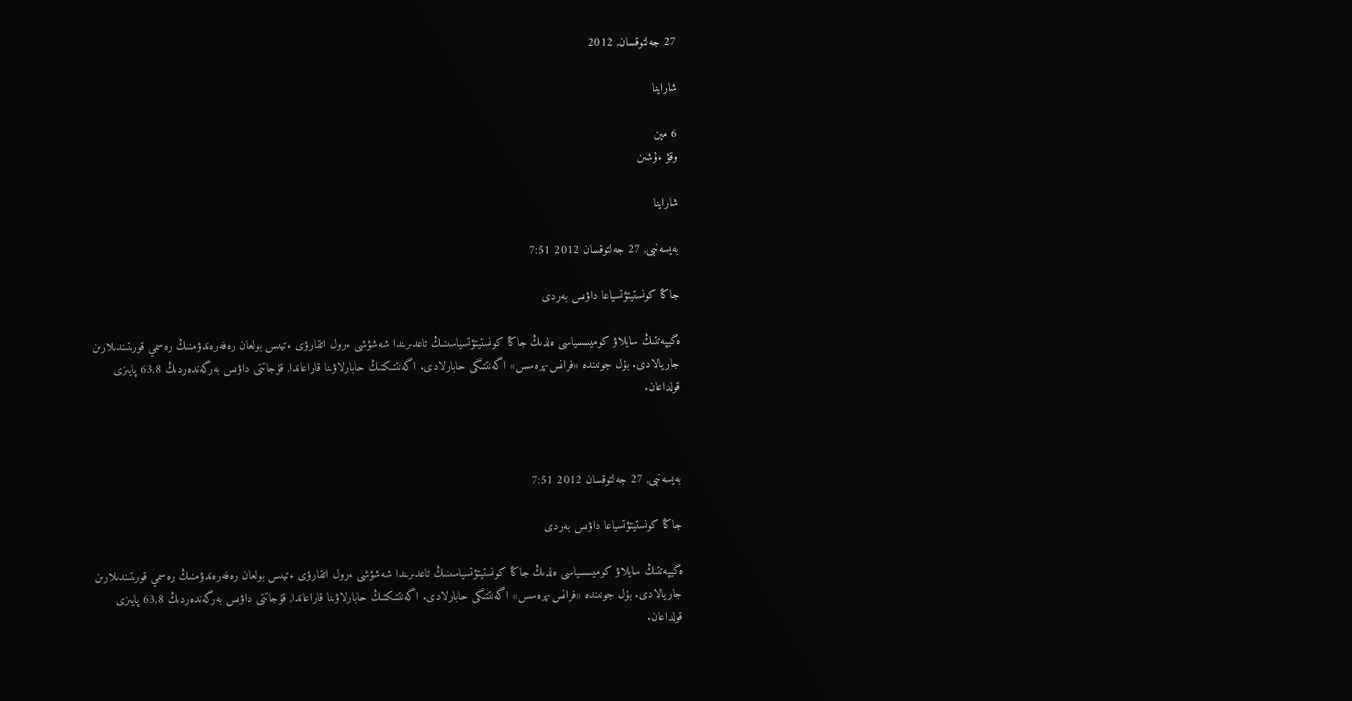27 جەلتوقسان, 2012

شاراينا

6 مين
وقۋ ءۇشىن

شاراينا

بەيسەنبى, 27 جەلتوقسان 2012 7:51

جاڭا كونستيتۋتسياعا داۋىس بەردى

ەگيپەتتىڭ سايلاۋ كوميسسياسى ەلدىڭ جاڭا كونستيتۋتسياسىنىڭ تاعدىرىندا شەشۋشى ءرول اتقارۋى ءتيىس بولعان رەفەرەندۋمنىڭ رەسمي قورىتىندىلارىن جاريالادى. بۇل جونىندە «فرانس-پرەسس» اگەنتتىگى حابارلادى. اگەنتتىكتىڭ حابارلاۋىنا قاراعاندا, قۇجاتتى داۋىس بەرگەندەردىڭ 63,8 پايىزى قولداعان.



بەيسەنبى, 27 جەلتوقسان 2012 7:51

جاڭا كونستيتۋتسياعا داۋىس بەردى

ەگيپەتتىڭ سايلاۋ كوميسسياسى ەلدىڭ جاڭا كونستيتۋتسياسىنىڭ تاعدىرىندا شەشۋشى ءرول اتقارۋى ءتيىس بولعان رەفەرەندۋمنىڭ رەسمي قورىتىندىلارىن جاريالادى. بۇل جونىندە «فرانس-پرەسس» اگەنتتىگى حابارلادى. اگەنتتىكتىڭ حابارلاۋىنا قاراعاندا, قۇجاتتى داۋىس بەرگەندەردىڭ 63,8 پايىزى قولداعان.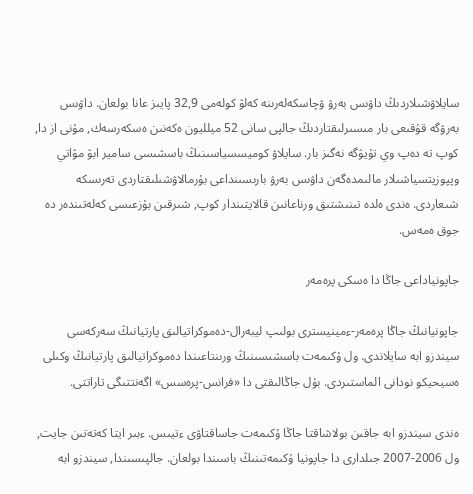سايلاۋشىلاردىڭ داۋىس بەرۋ ۋچاسكەلەرىنە كەلۋ كولەمى 32,9 پايىز عانا بولعان. داۋىس بەرۋگە قۇقىعى بار مىسىرلىقتاردىڭ جالپى سانى 52 ميلليون ەكەنىن ەسكەرسەك, مۇنى از دا, كوپ تە دەپ وي تۇيۋگە نەگىز بار. سايلاۋ كوميسسياسىنىڭ باسشىسى سامير ابۋ مۋاتي وپپوزيتسياشىلار مالىمدەگەن داۋىس بەرۋ بارىسىنداعى بۇرمالاۋشىلىقتاردى تەرىسكە شىعاردى. ەندى ەلدە تىنىشتىق ورناعانىن قالايتىندار كوپ, شىرقىن بۇزعىسى كەلەتىندەر دە جوق ەمەس.

جاپونياداعى جاڭا دا ەسكى پرەمەر

جاپونيانىڭ جاڭا پرەمەر-ءمينيسترى بولىپ ليبەرال-دەموكراتيالىق پارتيانىڭ سەركەسى سيندزو ابە سايلاندى. ول ۇكىمەت باسشىسىنىڭ ورىنتاعىندا دەموكراتيالىق پارتيانىڭ وكىلى ەسيحيكو نودانى الماستىردى. بۇل جاڭالىقتى دا «فرانس-پرەسس» اگەنتتىگى تاراتتى.

ەندى سيندزو ابە جاقىن بولاشاقتا جاڭا ۇكىمەت جاساقتاۋى ءتيىس. ءبىر ايتا كەتەتىن جايت, ول 2006-2007 جىلدارى دا جاپونيا ۇكىمەتىنىڭ باسىندا بولعان. جالپىسىندا, سيندزو ابە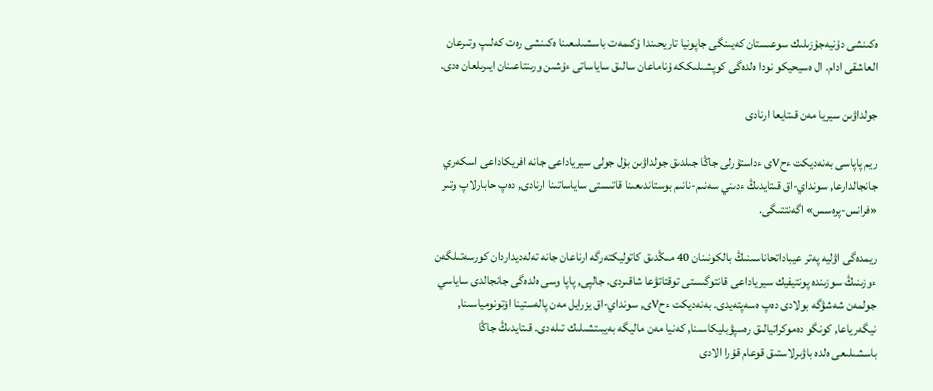ەكىنشى دۇنيەجۇزىلىك سوعىستان كەيىنگى جاپونيا تاريحىندا ۇكىمەت باسشىلىعىنا ەكىنشى رەت كەلىپ وتىرعان العاشقى ادام. ال ەسيحيكو نودا ەلدەگى كوپشىلىككە ۇناماعان سالىق ساياساتى ءۇشىن ورىنتاعىنان ايىرىلعان ەدى.

جولداۋىن سيريا مەن قىتايعا ارنادى

ريم پاپاسى بەنەديكت ءحVى ءداستۇرلى جاڭا جىلدىق جولداۋىن بۇل جولى سيرياداعى جانە افريكاداعى اسكەري جانجالدارعا, سونداي-اق قىتايدىڭ ءدىني سەنىم-نانىم بوستاندىعىنا قاتىستى ساياساتىنا ارنادى, دەپ حابارلاپ وتىر «فرانس-پرەسس» اگەنتتىگى.

ريمدەگى اۋليە پەتر عيباداتحاناسىنىڭ بالكونىنان 40 مىڭدىق كاتوليكتەرگە ارناعان جانە تەلەديداردان كورسەتىلگەن ءوزىنىڭ سوزىندە پونتيفيك سيرياداعى قانتوگىستى توقتاتۋعا شاقىردى. جالپى, پاپا وسى ەلدەگى جانجالدى ساياسي جولمەن شەشۋگە بولادى دەپ ەسەپتەيدى. بەنەديكت ءحVى, سونداي-اق يزرايل مەن پالەستينا اۆتونومياسىنا, نيگەرياعا, كونگو دەموكراتيالىق رەسپۋبليكاسىنا, كەنيا مەن ماليگە بەيبىتشىلىك تىلەدى. قىتايدىڭ جاڭا باسشىلىعى ەلدە باۋىرلاستىق قوعام قۇرا الادى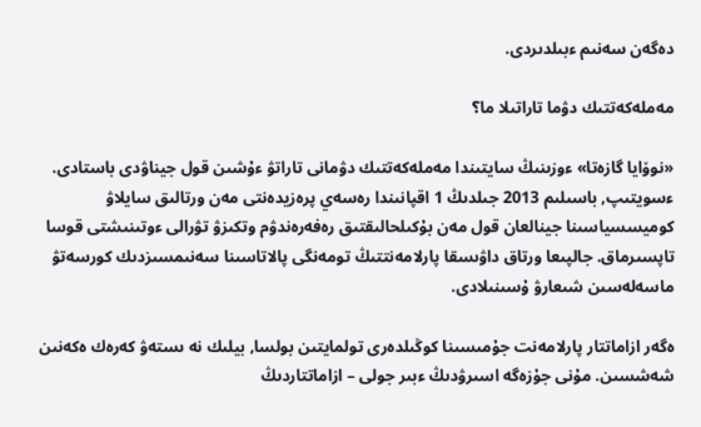دەگەن سەنىم ءبىلدىردى.

مەملەكەتتىك دۋما تاراتىلا ما؟

«نوۆايا گازەتا» ءوزىنىڭ سايتىندا مەملەكەتتىك دۋمانى تاراتۋ ءۇشىن قول جيناۋدى باستادى. ءسويتىپ, باسىلىم 2013 جىلدىڭ 1 اقپانىندا رەسەي پرەزيدەنتى مەن ورتالىق سايلاۋ كوميسسياسىنا جينالعان قول مەن بۇكىلحالىقتىق رەفەرەندۋم وتكىزۋ تۋرالى ءوتىنىشتى قوسا تاپسىرماق. جالپىعا ورتاق داۋىسقا پارلامەنتتىڭ تومەنگى پالاتاسىنا سەنىمسىزدىك كورسەتۋ ماسەلەسىن شىعارۋ ۇسىنىلادى.

ەگەر ازاماتتار پارلامەنت جۇمىسىنا كوڭىلدەرى تولمايتىن بولسا, بيلىك نە ىستەۋ كەرەك ەكەنىن شەشسىن. مۇنى جۇزەگە اسىرۋدىڭ ءبىر جولى – ازاماتتاردىڭ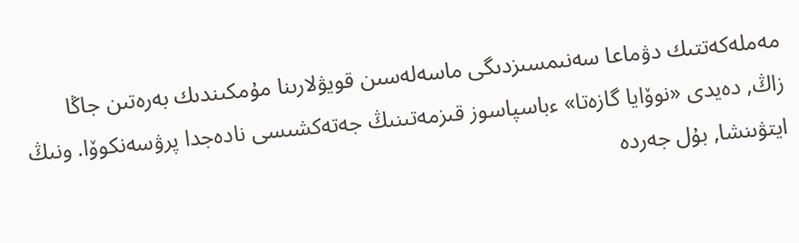مەملەكەتتىك دۋماعا سەنىمسىزدىگى ماسەلەسىن قويۋلارىنا مۇمكىندىك بەرەتىن جاڭا زاڭ, دەيدى «نوۆايا گازەتا» ءباسپاسوز قىزمەتىنىڭ جەتەكشىسى نادەجدا پرۋسەنكوۆا. ونىڭ ايتۋىنشا, بۇل جەردە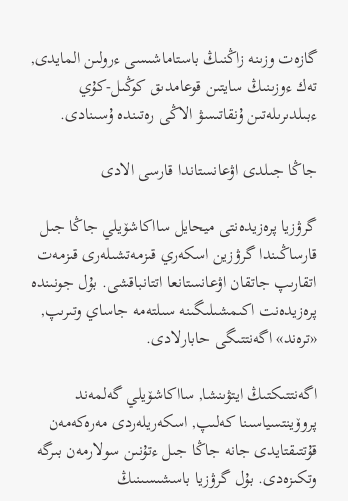گازەت وزىنە زاڭنىڭ باستاماشىسى ءرولىن المايدى, تەك ءوزىنىڭ سايتىن قوعامدىق كوڭىل-كۇي ءبىلدىرىلەتىن ۇنقاتىسۋ الاڭى رەتىندە ۇسىنادى.

جاڭا جىلدى اۋعانستاندا قارسى الادى

گرۋزيا پرەزيدەنتى ميحايل سااكاشۆيلي جاڭا جىل قارساڭىندا گرۋزين اسكەري قىزمەتشىلەرى قىزمەت اتقارىپ جاتقان اۋعانستانعا اتتانباقشى. بۇل جونىندە پرەزيدەنت اكىمشىلىگىنە سىلتەمە جاساي وتىرىپ, «ترەند» اگەنتتىگى حابارلادى.

اگەنتتىكتىڭ ايتۋىنشا, سااكاشۆيلي گەلمەند پروۆينتسياسىنا كەلىپ, اسكەريلەردى مەرەكەمەن قۇتتىقتايدى جانە جاڭا جىل ءتۇنىن سولارمەن بىرگە وتكىزەدى. بۇل گرۋزيا باسشىسىنىڭ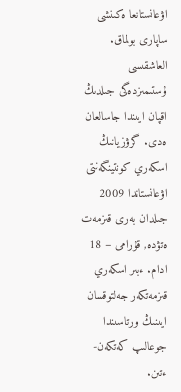اۋعانستانعا ەكىنشى ساپارى بولماق. العاشقىسى ۇستىمىزدەگى جىلدىڭ اقپان ايىندا جاسالعان ەدى. گرۋزيانىڭ اسكەري كونتينگەنتى اۋعانستاندا 2009 جىلدان بەرى قىزمەت ەتۋدە, قۇرامى – 18 ادام. ءبىر اسكەري قىزمەتكەر جەلتوقسان ايىنىڭ ورتاسىندا جوعالىپ كەتكەن-ءتىن.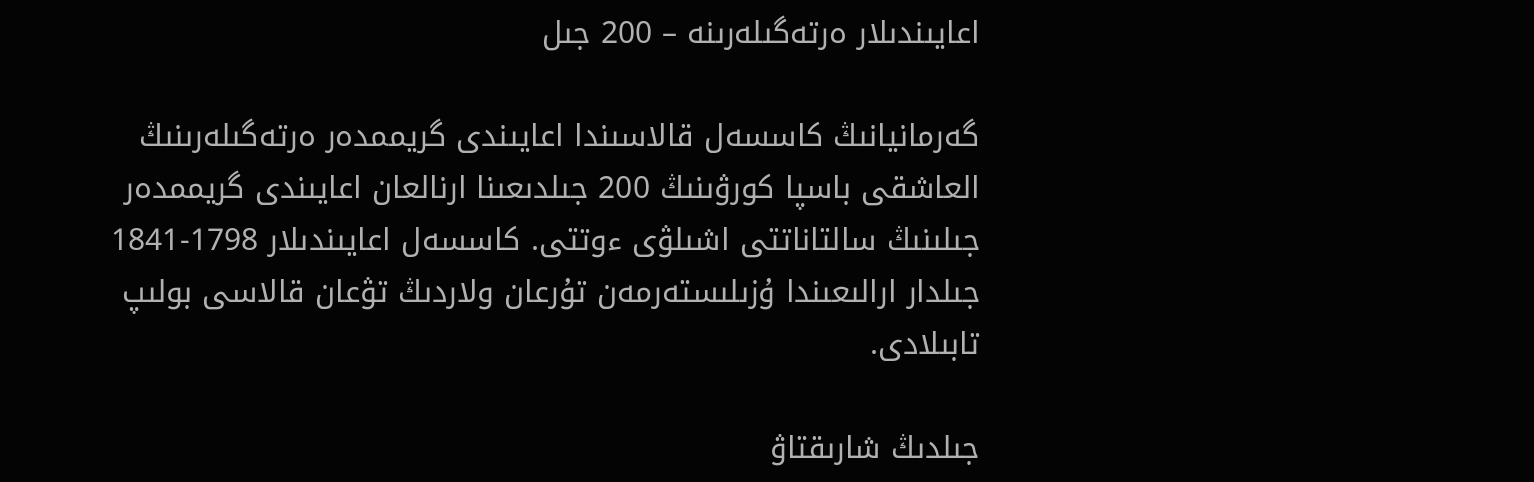اعايىندىلار ەرتەگىلەرىنە – 200 جىل

گەرمانيانىڭ كاسسەل قالاسىندا اعايىندى گريممدەر ەرتەگىلەرىنىڭ العاشقى باسپا كورۋىنىڭ 200 جىلدىعىنا ارنالعان اعايىندى گريممدەر جىلىنىڭ سالتاناتتى اشىلۋى ءوتتى. كاسسەل اعايىندىلار 1798-1841 جىلدار ارالىعىندا ۇزىلىستەرمەن تۇرعان ولاردىڭ تۋعان قالاسى بولىپ تابىلادى.

جىلدىڭ شارىقتاۋ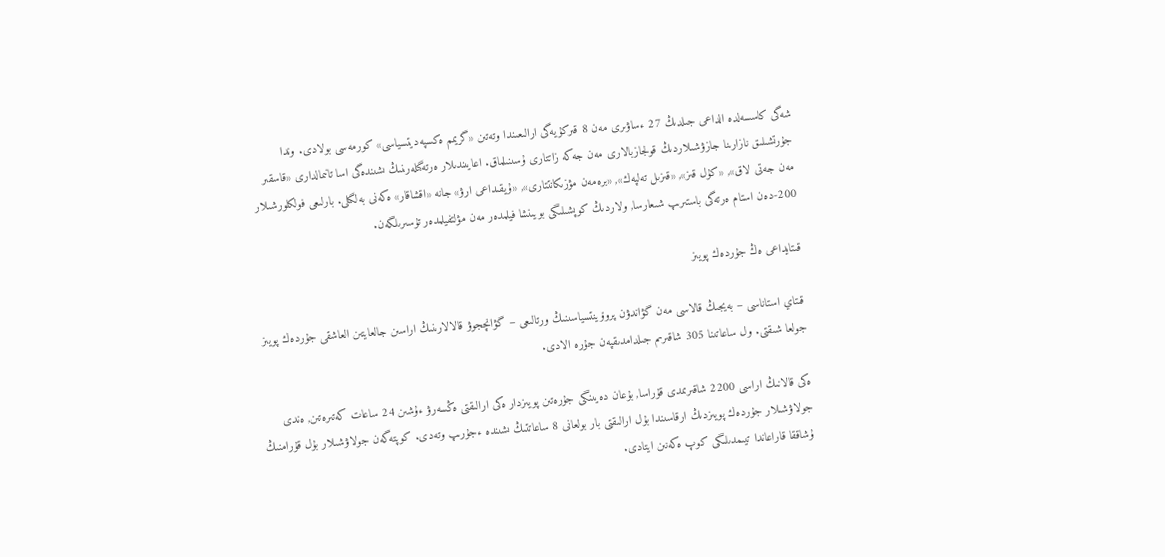شەگى كاسسەلدە الداعى جىلدىڭ 27 ءساۋىرى مەن 8 قىركۇيەگى ارالىعىندا وتەتىن «گريمم ەكسپەديتسياسى» كورمەسى بولادى. وندا جۇرتشىلىق نازارىنا جازۋشىلاردىڭ قولجازبالارى مەن جەكە زاتتارى ۇسىنىلماق. اعايىندىلار ەرتەگىلەرىنىڭ ىشىندەگى اسا تانىمالدارى «قاسقىر مەن جەتى لاق», «كۇل قىز», «قىزىل تەلپەك», «برەمەن مۋزىكانتتارى», «ۇيقىداعى ارۋ» جانە «اقشاقار» ەكەنى بەلگىلى. بارلىعى فولكلورشىلار 200-دەن استام ەرتەگى باستىرىپ شىعارسا, ولاردىڭ كوپشىلىگى بويىنشا فيلمدەر مەن مۋلتفيلمدەر تۇسىرىلگەن.

قىتايداعى ەڭ جۇردەك پويىز

قىتاي استاناسى – بەيجىڭ قالاسى مەن گۋاندۋن پروۆينتسياسىنىڭ ورتالىعى – گۋانچجوۋ قالالارىنىڭ اراسىن جالعايتىن العاشقى جۇردەك پويىز جولعا شىقتى. ول ساعاتىنا 305 شاقىرىم جىلدامدىقپەن جۇرە الادى.

ەكى قالانىڭ اراسى 2200 شاقىرىمدى قۇراسا, بۇعان دەيىنگى جۇرەتىن پويىزدار ەكى ارالىقتى ەڭسەرۋ ءۇشىن 24 ساعات كەتىرەتىن, ەندى جولاۋشىلار جۇردەك پويىزدىڭ ارقاسىندا بۇل ارالىقتى بار بولعانى 8 ساعاتتىڭ ىشىندە ءجۇرىپ وتەدى. كوپتەگەن جولاۋشىلار بۇل قۇرامنىڭ ۇشاققا قاراعاندا تيىمدىلىگى كوپ ەكەنىن ايتادى.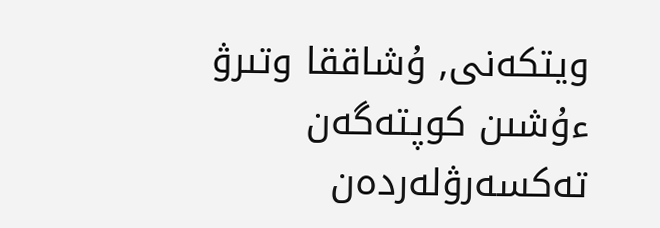ويتكەنى, ۇشاققا وتىرۋ ءۇشىن كوپتەگەن تەكسەرۋلەردەن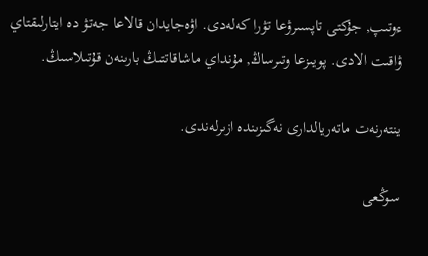ءوتىپ, جۇكتى تاپسىرۋعا تۋرا كەلەدى. اۋەجايدان قالاعا جەتۋ دە ايتارلىقتاي ۋاقىت الادى. پويىزعا وتىرساڭ, مۇنداي ماشاقاتتىڭ بارىنەن قۇتىلاسىڭ.

ينتەرنەت ماتەريالدارى نەگىزىندە ازىرلەندى.

سوڭعى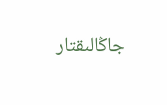جاڭالىقتار